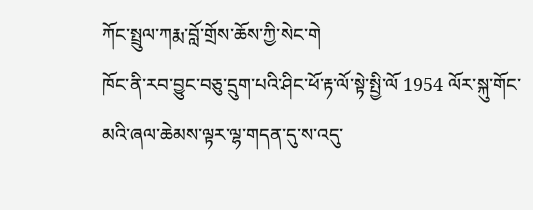ཀོང་སྤྲུལ་ཀརྨ་བློ་གྲོས་ཆོས་ཀྱི་སེང་གེ
ཁོང་ནི་རབ་བྱུང་བཅུ་དྲུག་པའི་ཤིང་ཕོ་རྟ་ལོ་སྟེ་སྤྱི་ལོ 1954 ལོར་སྐུ་གོང་མའི་ཞལ་ཆེམས་ལྟར་ལྷ་གདན་དུ་ས་འདུ་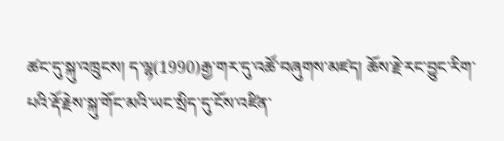ཚང་དུ་སྐུ་འཁྲུངས། ད་ལྷ(1990)རྒྱ་གར་དུ་འཚོ་བཞུགས་མཛད། ཆོས་རྗེ་རང་བྱུང་རིག་པའི་རྡོ་རྗེས་སྐུ་གོང་མའི་ཡང་སྲིད་དུ་ངོས་འཛིན་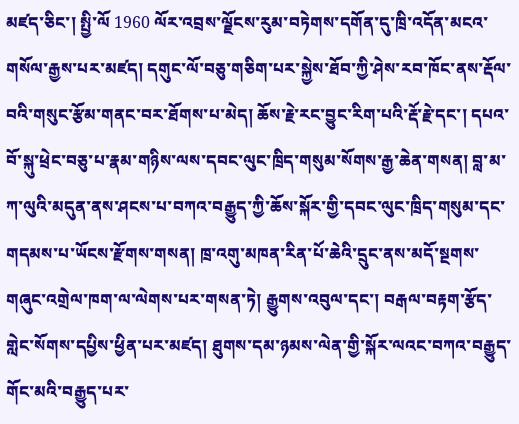མཛད་ཅིང་། སྤྱི་ལོ 1960 ལོར་འབྲས་ལྗོངས་རུམ་བཏེགས་དགོན་དུ་ཁྲི་འདོན་མངའ་གསོལ་རྒྱས་པར་མཛད། དགུང་ལོ་བཅུ་གཅིག་པར་སྐྱེས་ཐོབ་ཀྱི་ཤེས་རབ་ཁོང་ནས་རྡོལ་བའི་གསུང་རྩོམ་གནང་བར་ཐོགས་པ་མེད། ཆོས་རྗེ་རང་བྱུང་རིག་པའི་རྡོ་རྗེ་དང་། དཔའ་བོ་སྐུ་ཕྲེང་བཅུ་པ་རྣམ་གཉིས་ལས་དབང་ལུང་ཁྲིད་གསུམ་སོགས་རྒྱ་ཆེན་གསན། བླ་མ་ཀ་ལུའི་མདུན་ནས་ཤངས་པ་བཀའ་བརྒྱུད་ཀྱི་ཆོས་སྐོར་གྱི་དབང་ལུང་ཁྲིད་གསུམ་དང་གདམས་པ་ཡོངས་རྫོགས་གསན། ཁྲ་འགུ་མཁན་རིན་པོ་ཆེའི་དྲུང་ནས་མདོ་སྔགས་གཞུང་འགྲེལ་ཁག་ལ་ལེགས་པར་གསན་ཏེ། རྒྱུགས་འབུལ་དང་། བརྒལ་བརྟག་རྩོད་གླེང་སོགས་དཔྱིས་ཕྱིན་པར་མཛད། ཐུགས་དམ་ཉམས་ལེན་གྱི་སྐོར་ལའང་བཀའ་བརྒྱུད་གོང་མའི་བརྒྱུད་པར་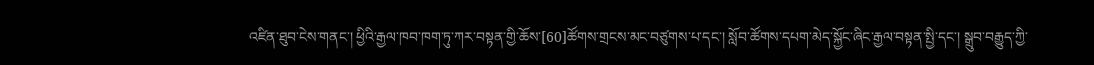འཛིན་ཐུབ་ངེས་གནང་། ཕྱིའི་རྒྱལ་ཁབ་ཁག་ཏུ་ཀར་བསྟན་གྱི་ཆོས་[60]ཚོགས་གྲངས་མང་བཙུགས་པ་དང་། སློབ་ཚོགས་དཔག་མེད་སྐྱོང་ཞིང་རྒྱལ་བསྟན་སྤྱི་དང་། སྒྲུབ་བརྒྱུད་ཀྱི་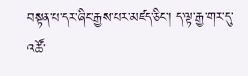བསྟན་པ་དར་ཞིང་རྒྱས་པར་མཛད་ཅིང་། ད་ལྟ་རྒྱ་གར་དུ་འཚོ་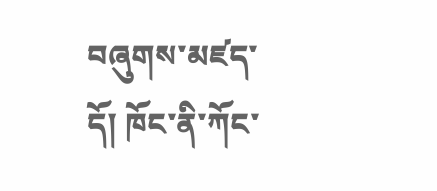བཞུགས་མཛད་དོ། ཁོང་ནི་ཀོང་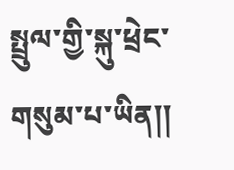སྤྲུལ་གྱི་སྐུ་ཕྲེང་གསུམ་པ་ཡིན།།